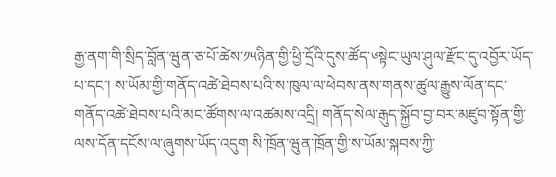རྒྱ་ནག་གི་སྲིད་བློན་ཝུན་ཅ་པོ་ཚེས་༡༥ཉིན་གྱི་ཕྱི་དྲོའི་དུས་ཚོད་༦སྟེང་ཡུལ་ཤུལ་རྫོང་དུ་འབྱོར་ཡོད་པ་དང་། ས་ཡོམ་གྱི་གནོད་འཚེ་ཐེབས་པའི་ས་ཁུལ་ལ་ཕེབས་ནས་གནས་ཚུལ་རྒྱུས་ལོན་དང་གནོད་འཚེ་ཐེབས་པའི་མང་ཚོགས་ལ་འཚམས་འདྲི། གནོད་སེལ་རྒུད་སྐྱོབ་བྱ་བར་མཛུབ་སྟོན་གྱི་ལས་དོན་དངོས་ལ་ཞུགས་ཡོད་འདུག སི་ཁྲོན་ཝུན་ཁྲོན་གྱི་ས་ཡོམ་སྐབས་ཀྱི་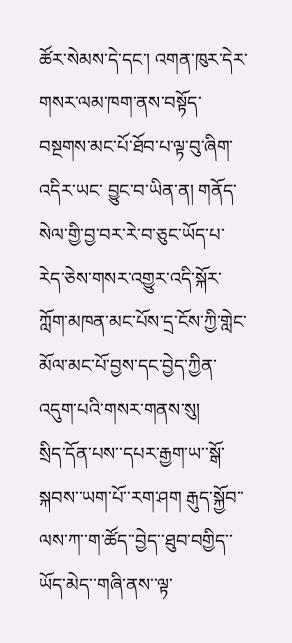ཚོར་སེམས་དེ་དང་། འགན་ཁུར་དེར་གསར་ལམ་ཁག་ནས་བསྟོད་བསྔགས་མང་པོ་ཐོབ་པ་ལྟ་བུ་ཞིག་འདིར་ཡང་ བྱུང་བ་ཡིན་ན། གནོད་སེལ་གྱི་བྱ་བར་རེ་བ་ཅུང་ཡོད་པ་རེད་ཅེས་གསར་འགྱུར་འདི་སྐོར་ཀློག་མཁན་མང་པོས་དྲ་ངོས་ཀྱི་གླེང་མོལ་མང་པོ་བྱས་དང་བྱེད་ཀྱིན་འདུག་པའི་གསར་གནས་སུ།
སྲིད་དོན་པས་་དཔར་རྒྱག་ཡ་་སྒོ་སྐབས་་ཡག་པོ་་རག་ཤག རྒུད་སྐྱོབ་་ལས་ཀ་་ག་ཚོད་་བྱེད་་ཐུབ་བགྱིད་་ཡོད་མེད་་གཞི་ནས་་ལྟ་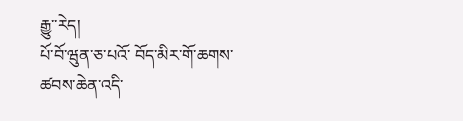རྒྱུ་་རེད།
པོ་བོ་ཝུན་ཅ་པའོ་ བོད་མིར་གོ་ཆགས་ཚབས་ཆེན་འདི་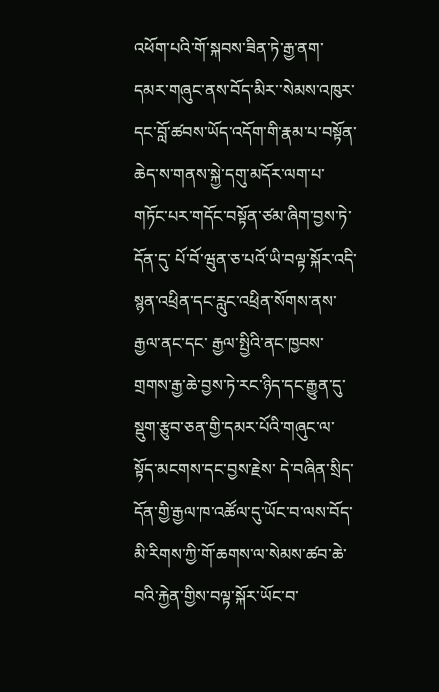འཕོག་པའི་གོ་སྐབས་ཟིན་ཏེ་རྒྱ་ནག་དམར་གཞུང་ནས་བོད་མིར་་སེམས་འཁུར་དང་བློ་ཚབས་ཡོད་འདོག་གི་རྣམ་པ་བསྟོན་ཆེད་ས་གནས་སྐྱེ་དགུ་མདོར་ལག་པ་གཏོང་པར་གདོང་བསྟོན་ཙམ་ཞིག་བྱས་ཏེ་ དོན་དུ་ པོ་བོ་ཝུན་ཅ་པའོ་ཡི་བལྟ་སྐོར་འདི་སྙན་འཕྲིན་དང་རླུང་འཕྲིན་སོགས་ནས་རྒྱལ་ནང་དང་ རྒྱལ་སྤྱིའི་ནང་ཁྱབས་གྲགས་རྒྱ་ཆེ་བྱས་ཏེ་རང་ཉིད་དང་རྒྱུན་དུ་སྡུག་རྩུབ་ཅན་གྱི་དམར་པོའི་གཞུང་ལ་སྟོད་མངགས་དང་བྱས་རྗེས་ དེ་བཞིན་སྲིད་དོན་གྱི་རྒྱལ་ཁ་འཚོལ་དུ་ཡོང་བ་ལས་བོད་མི་རིགས་ཀྱི་གོ་ཆགས་ལ་སེམས་ཚབ་ཆེ་བའི་རྐྱེན་གྱིས་བལྟ་སྐོར་ཡོང་བ་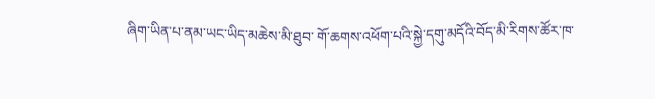ཞིག་ཡིན་པ་ནམ་ཡང་ཡིད་མཆེས་མི་ཐུབ་ གོ་ཆགས་འཕོག་པའི་སྐྱེ་དགུ་མདོའི་བོད་མི་རིགས་ཚོར་ཁ་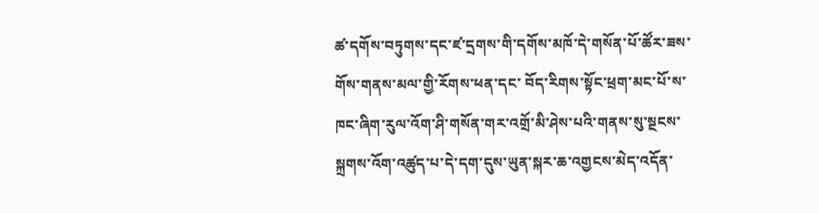ཚ་དགོས་བཏུགས་དང་ཛ་དྲགས་གི་དགོས་མཁོ་དེ་གསོན་པོ་ཚོར་ཟས་གོས་གནས་མལ་གྱི་རོགས་ཕན་དང་ བོད་རིགས་སྟོང་ཕྲག་མང་པོ་ས་ཁང་ཞིག་རུལ་འོག་ཤི་གསོན་གར་འགྲོ་མི་ཤེས་པའི་གནས་སུ་སྔངས་སྐྲགས་འོག་འཚུད་པ་དེ་དག་དུས་ཡུན་སྐར་ཆ་འགྱངས་མེད་འདོན་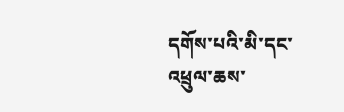དགོས་པའི་མི་དང་འཕྲུལ་ཆས་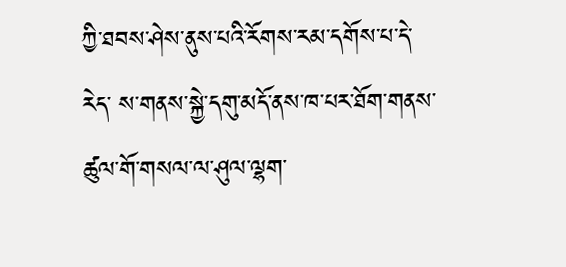ཀྱི་ཐབས་ཤེས་ནུས་པའི་རོགས་རམ་དགོས་པ་དེ་རེད་ ས་གནས་སྐྱེ་དགུ་མདོ་ནས་ཁ་པར་ཐོག་གནས་ཚུལ་གོ་གསལ་ལ་ཤུལ་ལྷག་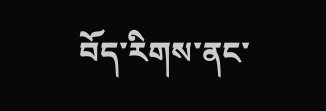བོད་རིགས་ནང་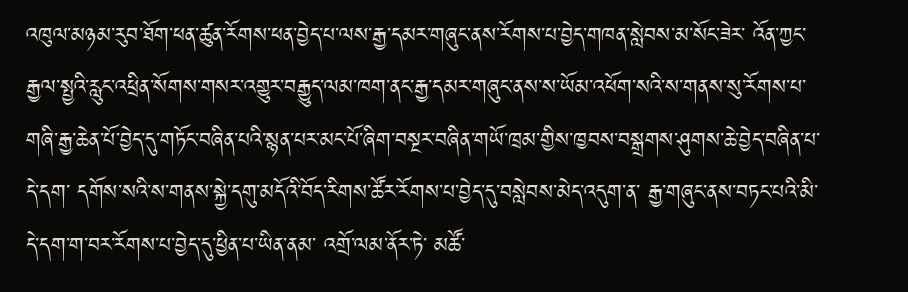འཁུལ་མཉམ་རུབ་ཐོག་ཕན་ཚུན་རོགས་ཕན་བྱེད་པ་ལས་རྒྱ་དམར་གཞུང་ནས་རོགས་པ་བྱེད་གཁན་སླེབས་མ་སོང་ཟེར་ འོན་ཀྱང་རྒྱལ་སྤྱའི་རླུང་འཕྲིན་སོགས་གསར་འགྱུར་བརྒྱུད་ལམ་ཁག་ནང་རྒྱ་དམར་གཞུང་ནས་ས་ཡོམ་འཕོག་སའི་ས་གནས་སུ་རོགས་པ་གཞི་རྒྱ་ཆེན་པོ་བྱེད་དུ་གཏོང་བཞིན་པའི་སྙན་པར་མང་པོ་ཞིག་བསྔར་བཞིན་གཡོ་ཁྲམ་གྱིས་ཁྱབས་བསྒྲགས་ཤུགས་ཆེ་བྱེད་བཞིན་པ་དེ་དག་ དགོས་སའི་ས་གནས་སྐྱེ་དགུ་མདོའི་བོད་རིགས་ཚོར་རོགས་པ་བྱེད་དུ་བསླེབས་མེད་འདུག་ན་ རྒྱ་གཞུང་ནས་བཏང་པའི་མི་དེ་དག་ག་བར་རོགས་པ་བྱེད་དུ་ཕྱིན་པ་ཡིན་ནམ་ འགྲོ་ལམ་ནོར་ཏེ་ མཚོ་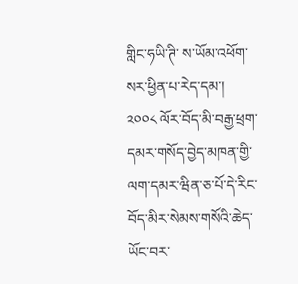གླིང་ཧཡི་ཊི་ ས་ཡོམ་འཕོག་སར་ཕྱིན་པ་རེད་དམ་།
༢༠༠༨ ལོར་བོད་མི་བརྒྱ་ཕྲག་དམར་གསོད་བྱེད་མཁན་གྱི་ལག་དམར་ཝིན་ཅ་པོ་དེ་རིང་བོད་མིར་སེམས་གསོའི་ཆེད་ཡོང་བར་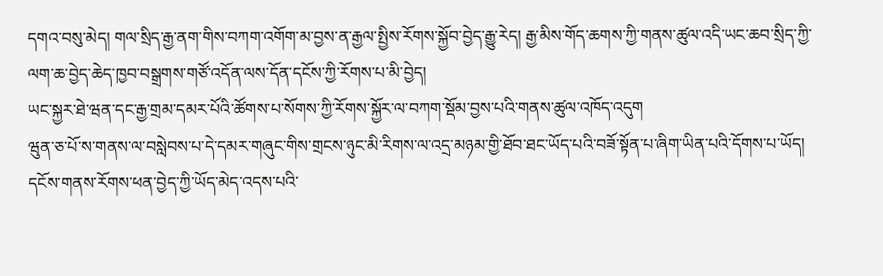དགའ་བསུ་མེད། གལ་སྲིད་རྒྱ་ནག་གིས་བཀག་འགོག་མ་བྱས་ན་རྒྱལ་སྤྱིས་རོགས་སྐྱོབ་བྱེད་རྒྱུ་རེད། རྒྱ་མིས་གོད་ཆགས་ཀྱི་གནས་ཚུལ་འདི་ཡང་ཆབ་སྲིད་ཀྱི་ལག་ཆ་བྱེད་ཆེད་ཁྱབ་བསྒྲགས་གཙོ་འདོན་ལས་དོན་དངོས་ཀྱི་རོགས་པ་མི་བྱེད།
ཡང་སྐྱར་ཐེ་ཝན་དང་རྒྱ་གྲམ་དམར་པོའི་ཚོགས་པ་སོགས་ཀྱི་རོགས་སྐྱོར་ལ་བཀག་སྡོམ་བྱས་པའི་གནས་ཚུལ་འཁོད་འདུག
ཝུན་ཅ་པོ་ས་གནས་ལ་བསླེབས་པ་དེ་དམར་གཞུང་གིས་གྲངས་ཉུང་མི་རིགས་ལ་འདྲ་མཉམ་གྱི་ཐོབ་ཐང་ཡོད་པའི་བཟོ་སྟོན་པ་ཞིག་ཡིན་པའི་དོགས་པ་ཡོད། དངོས་གནས་རོགས་ཕན་བྱེད་ཀྱི་ཡོད་མེད་འདས་པའི་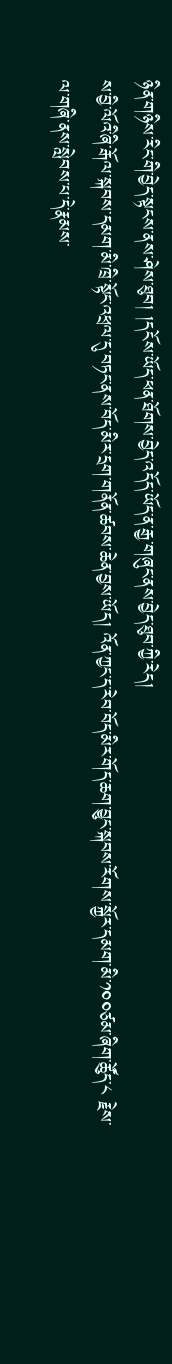ཉིན་གཉིས་རིང་གི་བྱེད་སྟངས་ནས་ཤེས་ཐུབ། །དངོས་ཡོད་ཕན་ཐོགས་བྱེད་འདོད་ཡོད་ན་རྒྱ་གཞུང་ནས་བྱེད་ཐུབ་ཀྱི་རེད།
ས་བྱི་ལོའི་ཞི་རྒོལ་སྐབས་དམག་མི་ཁྲི་སྟོང་འཕྲལ་དུ་བཏང་ནས་བོད་མིར་དྲག་གནོན་ཚབས་ཆེན་བྱས་ཡོད། འོན་ཀྱང་ད་རེབ་བོད་མིར་གོད་ཆག་བྱུང་སྐབས་རོགས་སྐྱོར་དམག་མི་༡༠༠ཙམ་ཞིག་ཚོུད་༨ རྗེས་ལ་གཞི་ནས་སླེབས་པ་དེ་རྣམས་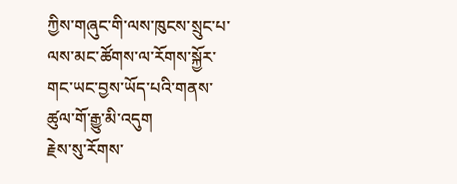ཀྱིས་གཞུང་གི་ལས་ཁུངས་སྲུང་པ་ལས་མང་ཚོགས་ལ་རོགས་སྐྱོར་གང་ཡང་བྱས་ཡོད་པའི་གནས་ཚུལ་གོ་རྒྱུ་མི་འདུག
རྗེས་སུ་རོགས་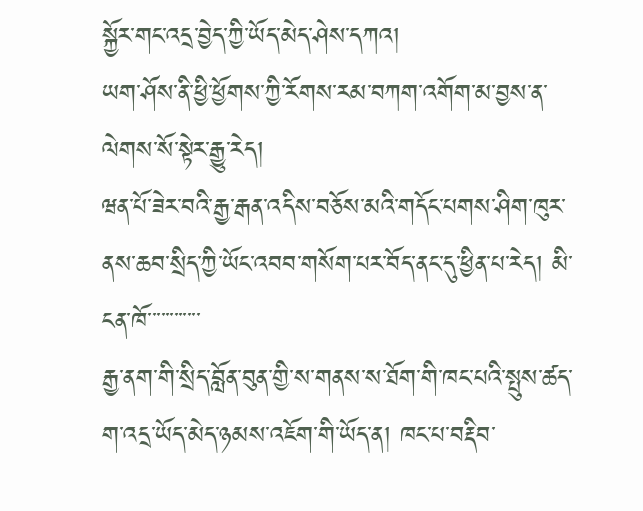སྐྱོར་གང་འདྲ་བྱེད་ཀྱི་ཡོད་མེད་ཤེས་དཀའ།
ཡག་ཤོས་ནི་ཕྱི་ཕྱོགས་ཀྱི་རོགས་རམ་བཀག་འགོག་མ་བྱས་ན་ལེགས་སོ་སྟེར་རྒྱུ་རེད།
ཝན་པོ་ཟེར་བའི་རྒྱ་རྒན་འདིས་བཅོས་མའི་གདོང་པགས་ཤིག་ཁུར་ནས་ཆབ་སྲིད་ཀྱི་ཡོང་འབབ་གསོག་པར་བོད་ནང་དུ་ཕྱིན་པ་རེད། མི་ངན་ཁོ་་་་་་་་་་་་
རྒྱ་ནག་གི་སྲིད་བློན་བུན་གྱི་ས་གནས་ས་ཐོག་གི་ཁང་པའི་སྤུས་ཚད་ག་འདྲ་ཡོད་མེད་ཉམས་འཇོག་གི་ཡོད་ན། ཁང་པ་བརྡིབ་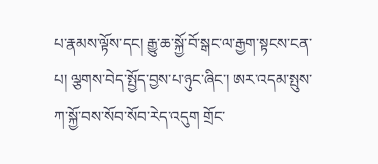པ་རྣམས་ལྟོས་དང། རྒྱུ་ཆ་སྐྱོ་བོ་སྒང་ལ་རྒྱག་སྟངས་ངན་པ། ལྕགས་བེད་སྤྱོད་བྱས་པ་ཉུང་ཞིང་། ཨར་འདམ་སྤུས་ཀ་སྐྱོ་བས་སོབ་སོབ་རེད་འདུག གྲོང་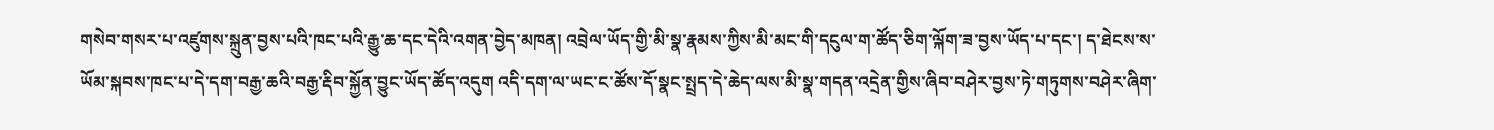གསེབ་གསར་པ་འཛུགས་སྐྲུན་བྱས་པའི་ཁང་པའི་རྒྱུ་ཆ་དང་དེའི་འགན་བྱེད་མཁན། འབྲེལ་ཡོད་གྱི་མི་སྣ་རྣམས་ཀྱིས་མི་མང་གི་དངུལ་ག་ཚོད་ཅིག་ལྐོག་ཟ་བྱས་ཡོད་པ་དང་། ད་ཐེངས་ས་ཡོམ་སྐབས་ཁང་པ་དེ་དག་བརྒྱ་ཆའི་བརྒྱ་རྡིབ་སྐྱོན་བྱུང་ཡོད་ཚོད་འདུག འདི་དག་ལ་ཡང་ང་ཚོས་དོ་སྣང་སྤྲད་དེ་ཆེད་ལས་མི་སྣ་གདན་འདྲེན་གྱིས་ཞིབ་བཤེར་བྱས་ཏེ་གཏུགས་བཤེར་ཞིག་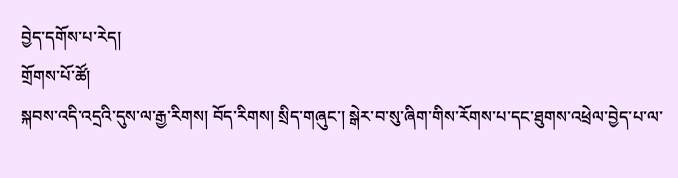བྱེད་དགོས་པ་རེད།
གྲོགས་པོ་ཚོ།
སྐབས་འདི་འདྲའི་དུས་ལ་རྒྱ་རིགས། བོད་རིགས། སྲིད་གཞུང་། སྒེར་བ་སུ་ཞིག་གིས་རོགས་པ་དང་ཐུགས་འཕྲེལ་བྱེད་པ་ལ་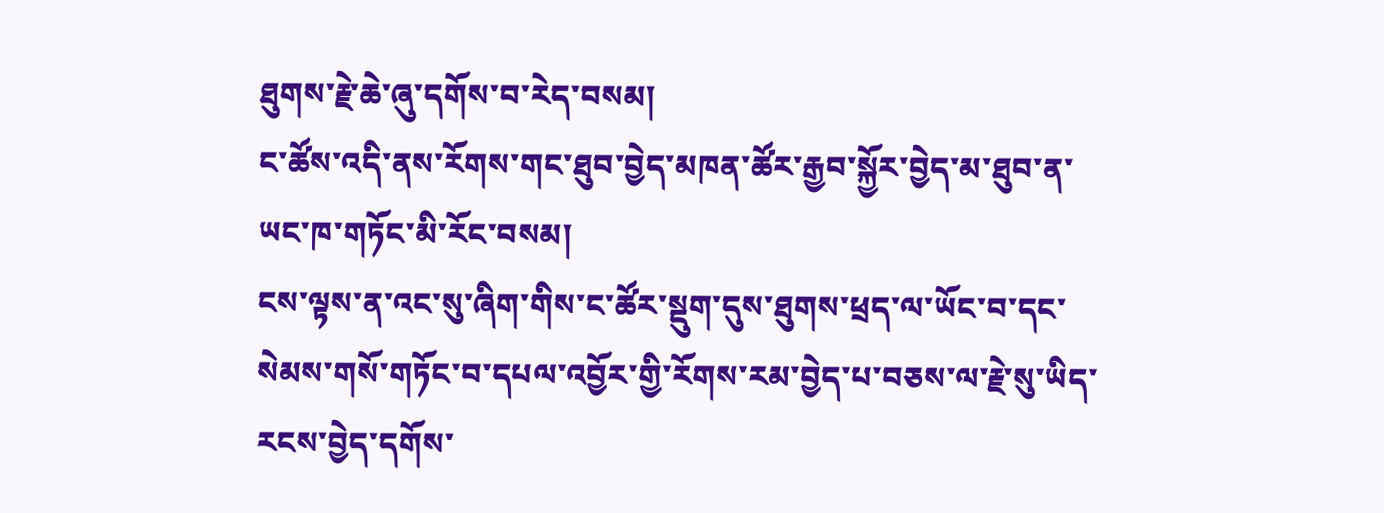ཐུགས་རྗེ་ཆེ་ཞུ་དགོས་བ་རེད་བསམ།
ང་ཚོས་འདི་ནས་རོགས་གང་ཐུབ་བྱེད་མཁན་ཚོར་རྒྱབ་སྐྱོར་བྱེད་མ་ཐུབ་ན་ཡང་ཁ་གཏོང་མི་རོང་བསམ།
ངས་ལྟས་ན་འང་སུ་ཞིག་གིས་ང་ཚོར་སྡུག་དུས་ཐུགས་ཕྲད་ལ་ཡོང་བ་དང་སེམས་གསོ་གཏོང་བ་དཔལ་འབྱོར་གྱི་རོགས་རམ་བྱེད་པ་བཅས་ལ་རྗེ་སུ་ཡིད་རངས་བྱེད་དགོས་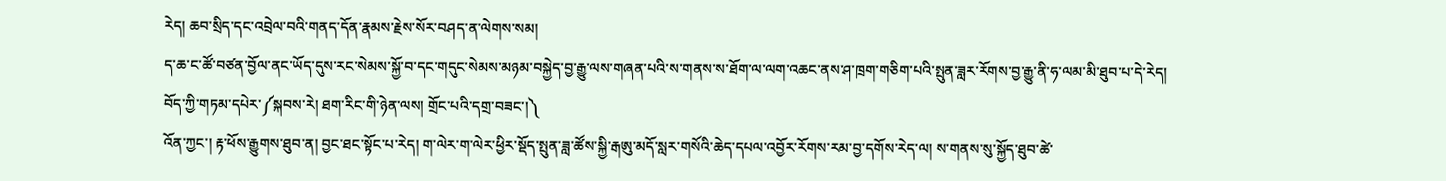རེད། ཆབ་སྲིད་དང་འབྲེལ་བའི་གནད་དོན་རྣམས་རྗེས་སོར་བཤད་ན་ལེགས་སམ།
ད་ཆ་ང་ཚོ་བཙན་བྱོལ་ནང་ཡོད་དུས་རང་སེམས་སྐྱོ་བ་དང་གདུང་སེམས་མཉམ་བསྐྱེད་བྱ་རྒྱུ་ལས་གཞན་པའི་ས་གནས་ས་ཐོག་ལ་ལག་འཆང་ནས་ཤ་ཁྲག་གཅིག་པའི་སྤུན་ཟླར་རོགས་བྱ་རྒྱུ་ནི་ཧ་ལམ་མི་ཐུབ་པ་དེ་རེད།
བོད་ཀྱི་གཏམ་དཔེར་༼སྐབས་རེ། ཐག་རིང་གི་ཉེན་ལས། གྲོང་པའི་དགྲ་བཟང་།༽
འོན་ཀྱང་། རྟ་ཕོས་རྒྱུགས་ཐུབ་ན། བྱང་ཐང་སྟོང་པ་རེད། ག་ལེར་ག་ལེར་ཕྱིར་སྡོད་སྤུན་ཟླ་ཚོས་སྐྱི་རྒཨུ་མདོ་སླར་གསོའི་ཆེད་དཔལ་འབྱོར་རོགས་རམ་བྱ་དགོས་རེད་ལ། ས་གནས་སུ་སྐྱོད་ཐུབ་ཚེ་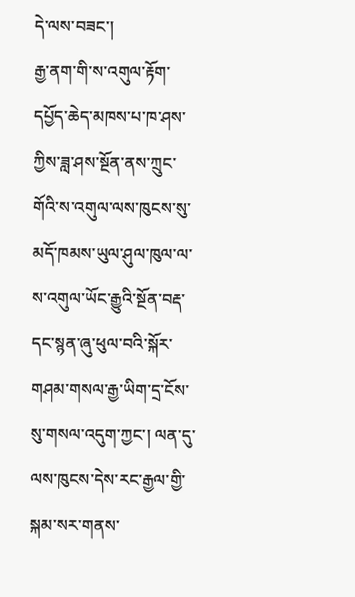དེ་ལས་བཟང་།
རྒྱ་ནག་གི་ས་འགུལ་རྟོག་དཔྱོད་ཆེད་མཁས་པ་ཁ་ཤས་ཀྱིས་ཟླ་ཤས་སྔོན་ནས་ཀྲུང་གོའི་ས་འགུལ་ལས་ཁུངས་སུ་མདོ་ཁམས་ཡུལ་ཤུལ་ཁུལ་ལ་ས་འགུལ་ཡོང་རྒྱུའི་སྔོན་བརྡ་དང་སྙན་ཞུ་ཕུལ་བའི་སྐོར་གཤམ་གསལ་རྒྱ་ཡིག་དྲ་ངོས་སུ་གསལ་འདུག་ཀྱང་། ལན་དུ་ལས་ཁུངས་དེས་རང་རྒྱལ་གྱི་སྐམ་སར་གནས་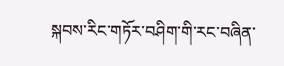སྐབས་རིང་གཏོར་བཤིག་གི་རང་བཞིན་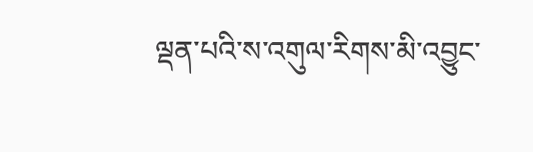ལྡན་པའི་ས་འགུལ་རིགས་མི་འབྱུང་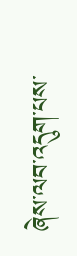ཞེས་ལབ་འདུག་པས་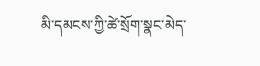མི་དམངས་ཀྱི་ཚེ་སྲོག་སྣང་མེད་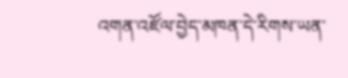འགན་འཛོལ་བྱེད་མཁན་དེ་རིགས་ཡན་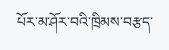པོར་མ་ཤོར་བའི་ཁྲིམས་བརྩད་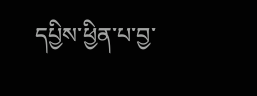དཔྱིས་ཕྱིན་པ་བྱ་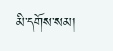མི་དགོས་སམ།